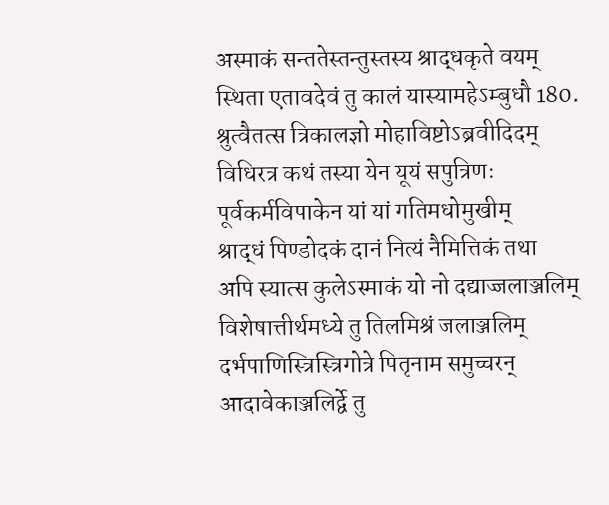अस्माकं सन्ततेस्तन्तुस्तस्य श्राद्धकृते वयम्
स्थिता एतावदेवं तु कालं यास्यामहेऽम्बुधौ 180.
श्रुत्वैतत्स त्रिकालज्ञो मोहाविष्टोऽब्रवीदिदम्
विधिरत्र कथं तस्या येन यूयं सपुत्रिणः
पूर्वकर्मविपाकेन यां यां गतिमधोमुखीम्
श्राद्धं पिण्डोदकं दानं नित्यं नैमित्तिकं तथा
अपि स्यात्स कुलेऽस्माकं यो नो दद्याज्जलाञ्जलिम्
विशेषात्तीर्थमध्ये तु तिलमिश्रं जलाञ्जलिम्
दर्भपाणिस्त्रिस्त्रिगोत्रे पितृनाम समुच्चरन्
आदावेकाञ्जलिर्द्वे तु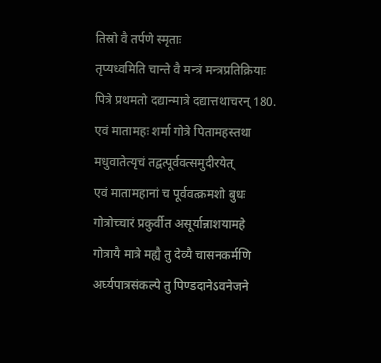तिस्रो वै तर्पणे स्मृताः
तृप्यध्वमिति चान्ते वै मन्त्रं मन्त्रप्रतिक्रियाः
पित्रे प्रथमतो दद्यान्मात्रे दद्यात्तथाचरन् 180.
एवं मातामहः शर्मा गोत्रे पितामहस्तथा
मधुवातेत्यृचं तद्वत्पूर्ववत्समुदीरयेत्
एवं मातामहानां च पूर्ववत्क्रमशो बुधः
गोत्रोच्चारं प्रकुर्वीत असूर्यान्नाशयामहे
गोत्रायै मात्रे मह्यै तु देव्यै चासनकर्मणि
अर्घ्यपात्रसंकल्पे तु पिण्डदानेऽवनेजने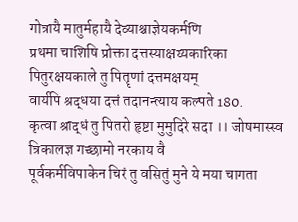गोत्रायै मातुर्महायै देव्याश्चाज्ञेयकर्मणि
प्रथमा चाशिषि प्रोक्ता दत्तस्याक्षय्यकारिका
पितुरक्षयकाले तु पितॄणां दत्तमक्षयम्
वार्यपि श्रद्धया दत्तं तदानन्त्याय कल्पते 180.
कृत्वा श्राद्धं तु पितरो हृष्टा मुमुदिरे सदा ।। जोषमास्स्व त्रिकालज्ञ गच्छामो नरकाय वै
पूर्वकर्मविपाकेन चिरं तु वसितुं मुने ये मया चागता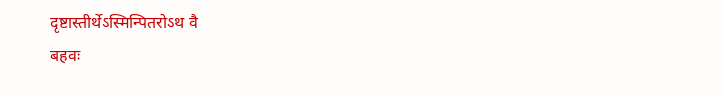दृष्टास्तीर्थेऽस्मिन्पितरोऽथ वै
बहवः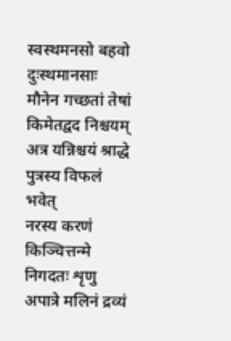स्वस्थमनसो बहवो दुःस्थमानसाः
मौनेन गच्छतां तेषां किमेतद्वद निश्चयम् अत्र यन्निश्चयं श्राद्धे पुत्रस्य विफलं भवेत्
नरस्य करणं किञ्चित्तन्मे निगदतः शृणु
अपात्रे मलिनं द्रव्यं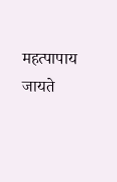महत्पापाय जायते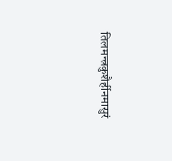तिलमन्त्रकुशैर्हीनमासुरं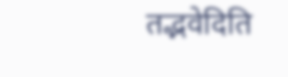तद्भवेदिति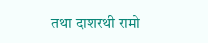तथा दाशरथी रामो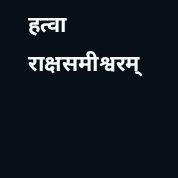हत्वा राक्षसमीश्वरम्